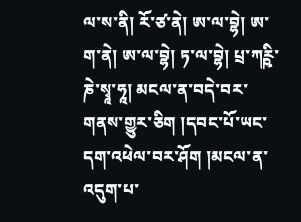ལ་ས་ནི། རོ་ཙ་ནེ། ཨ་ལ་བྷེ། ཨ་ག་ནེ། ཨ་ལ་བྷེ། ཏ་ལ་བྷེ། པྲ་ཀཪྵི་ཎེ་སྭཱ་ཧཱ། མངལ་ན་བདེ་བར་གནས་གྱུར་ཅིག །དབང་པོ་ཡང་དག་འཕེལ་བར་ཤོག །མངལ་ན་འདུག་པ་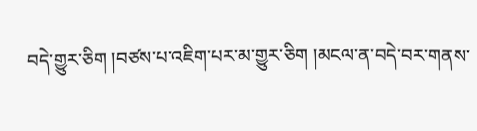བདེ་གྱུར་ཅིག །བཙས་པ་འཇིག་པར་མ་གྱུར་ཅིག །མངལ་ན་བདེ་བར་གནས་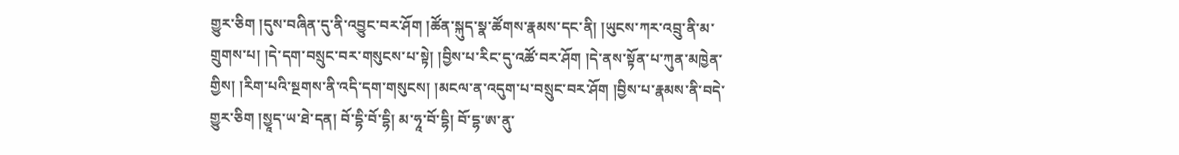གྱུར་ཅིག །དུས་བཞིན་དུ་ནི་འབྱུང་བར་ཤོག །ཚོན་སྐུད་སྣ་ཚོགས་རྣམས་དང་ནི། །ཡུངས་ཀར་འབྲུ་ནི་མ་གྲུགས་པ། །དེ་དག་བསྲུང་བར་གསུངས་པ་སྟེ། །བྱིས་པ་རིང་དུ་འཚོ་བར་ཤོག །དེ་ནས་སྟོན་པ་ཀུན་མཁྱེན་གྱིས། །རིག་པའི་སྔགས་ནི་འདི་དག་གསུངས། །མངལ་ན་འདུག་པ་བསྲུང་བར་ཤོག །བྱིས་པ་རྣམས་ནི་བདེ་གྱུར་ཅིག །སྱཱད་ཡ་ཐེ་དན། བོ་དྷི་བོ་དྷི། མ་ཧཱ་བོ་དྷི། བོ་དྷ་ཨ་ནུ་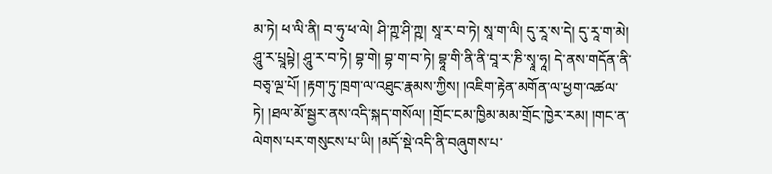མ་ཏེ། ཕ་ལི་ནི། བ་ཧུ་ཕ་ལེ། ཤི་ཀྵ་ཤི་ཀྵ། སཱ་ར་བ་ཏེ། སཱ་ག་ལི། དུ་རཱ་ས་དེ། དུ་རཱ་ག་མེ། ཤཱུ་ར་པྲཱཔྟེ། ཤཱུ་ར་བ་ཏེ། བྷ་གེ། བྷ་ག་བ་ཏེ། བྷཱ་གི་ནི་ནི་བཱ་ར་ཎི་སྭཱ་ཧཱ། དེ་ནས་གདོན་ནི་བཅྭ་ལྔ་པོ། །རྟག་ཏུ་ཁྲག་ལ་འཐུང་རྣམས་ཀྱིས། །འཇིག་རྟེན་མགོན་ལ་ཕྱག་འཚལ་ཏེ། །ཐལ་མོ་སྦྱར་ནས་འདི་སྐད་གསོལ། །གྲོང་ངམ་ཁྱིམ་མམ་གྲོང་ཁྱེར་རམ། །གང་ན་ལེགས་པར་གསུངས་པ་ཡི། །མདོ་སྡེ་འདི་ནི་བཞུགས་པ་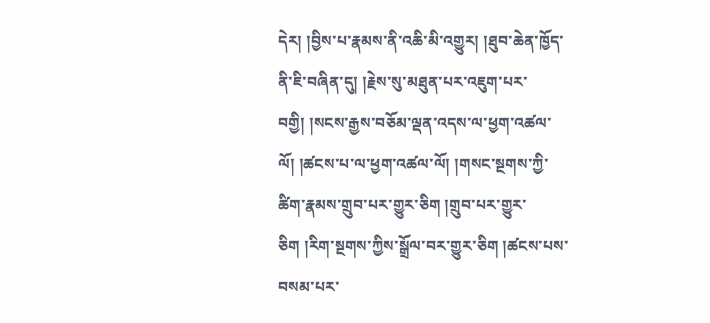དེར། །བྱིས་པ་རྣམས་ནི་འཆི་མི་འགྱུར། །ཐུབ་ཆེན་ཁྱོད་ནི་ཇི་བཞིན་དུ། །རྗེས་སུ་མཐུན་པར་འཇུག་པར་བགྱི། །སངས་རྒྱས་བཅོམ་ལྡན་འདས་ལ་ཕྱག་འཚལ་ལོ། །ཚངས་པ་ལ་ཕྱག་འཚལ་ལོ། །གསང་སྔགས་ཀྱི་ཚིག་རྣམས་གྲུབ་པར་གྱུར་ཅིག །གྲུབ་པར་གྱུར་ཅིག །རིག་སྔགས་ཀྱིས་སྒྲོལ་བར་གྱུར་ཅིག །ཚངས་པས་བསམ་པར་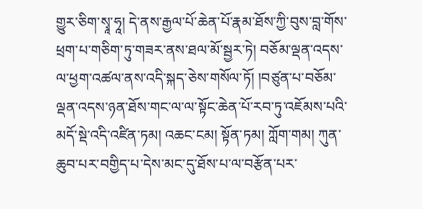གྱུར་ཅིག་སྭཱ་ཧཱ། དེ་ནས་རྒྱལ་པོ་ཆེན་པོ་རྣམ་ཐོས་ཀྱི་བུས་བླ་གོས་ཕྲག་པ་གཅིག་ཏུ་གཟར་ནས་ཐལ་མོ་སྦྱར་ཏེ། བཅོམ་ལྡན་འདས་ལ་ཕྱག་འཚལ་ནས་འདི་སྐད་ཅེས་གསོལ་ཏོ། །བཙུན་པ་བཅོམ་ལྡན་འདས་ཉན་ཐོས་གང་ལ་ལ་སྟོང་ཆེན་པོ་རབ་ཏུ་འཇོམས་པའི་མདོ་སྡེ་འདི་འཛིན་ཏམ། འཆང་ངམ། སྟོན་ཏམ། ཀློག་གམ། ཀུན་ཆུབ་པར་བགྱིད་པ་དེས་མང་དུ་ཐོས་པ་ལ་བརྩོན་པར་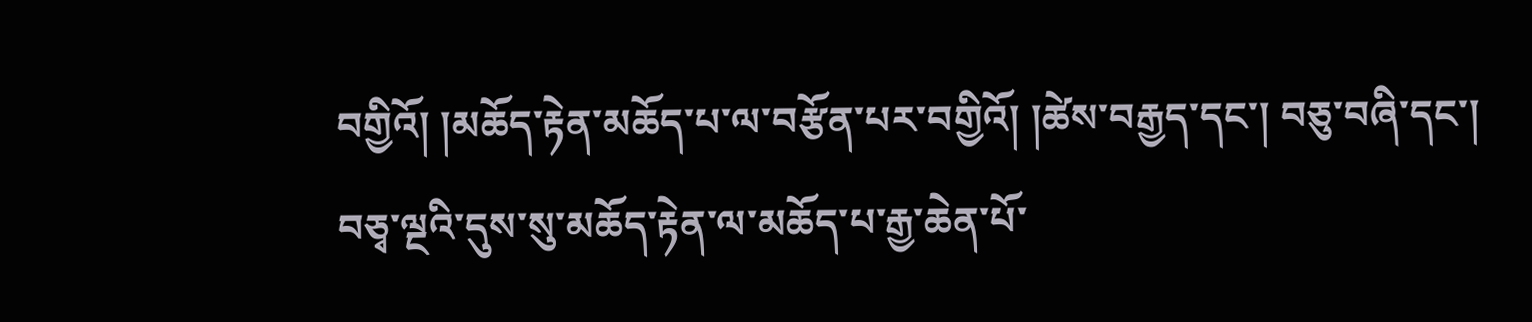བགྱིའོ། །མཆོད་རྟེན་མཆོད་པ་ལ་བརྩོན་པར་བགྱིའོ། །ཚེས་བརྒྱད་དང་། བཅུ་བཞི་དང་། བཅྭ་ལྔའི་དུས་སུ་མཆོད་རྟེན་ལ་མཆོད་པ་རྒྱ་ཆེན་པོ་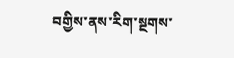བགྱིས་ནས་རིག་སྔགས་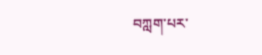བཀླག་པར་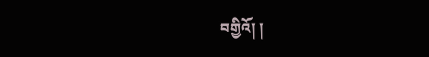བགྱིའོ། །